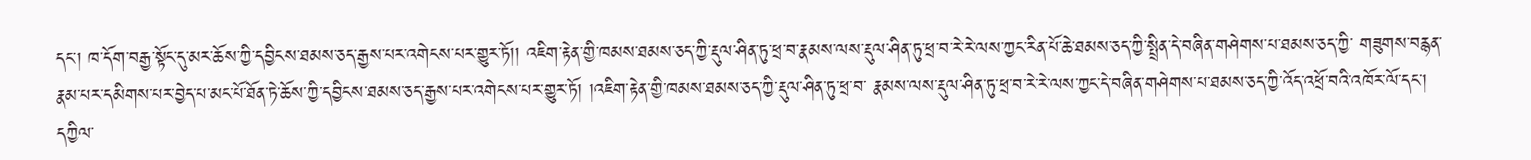དང་། ཁ་དོག་བརྒྱ་སྟོང་དུ་མར་ཆོས་ཀྱི་དབྱིངས་ཐམས་ཅད་རྒྱས་པར་འགེངས་པར་གྱུར་ཏོ།། འཇིག་རྟེན་གྱི་ཁམས་ཐམས་ཅད་ཀྱི་རྡུལ་ཤིན་ཏུ་ཕྲ་བ་རྣམས་ལས་རྡུལ་ཤིན་ཏུ་ཕྲ་བ་རེ་རེ་ལས་ཀྱང་རིན་པོ་ཆེ་ཐམས་ཅད་ཀྱི་སྤྲིན་དེ་བཞིན་གཤེགས་པ་ཐམས་ཅད་ཀྱི་ གཟུགས་བརྙན་རྣམ་པར་དམིགས་པར་བྱེད་པ་མང་པོ་ཐོན་ཏེ་ཆོས་ཀྱི་དབྱིངས་ཐམས་ཅད་རྒྱས་པར་འགེངས་པར་གྱུར་ཏོ། །འཇིག་རྟེན་གྱི་ཁམས་ཐམས་ཅད་ཀྱི་རྡུལ་ཤིན་ཏུ་ཕྲ་བ་ རྣམས་ལས་རྡུལ་ཤིན་ཏུ་ཕྲ་བ་རེ་རེ་ལས་ཀྱང་དེ་བཞིན་གཤེགས་པ་ཐམས་ཅད་ཀྱི་འོད་འཕྲོ་བའི་འཁོར་ལོ་དང་། དཀྱིལ་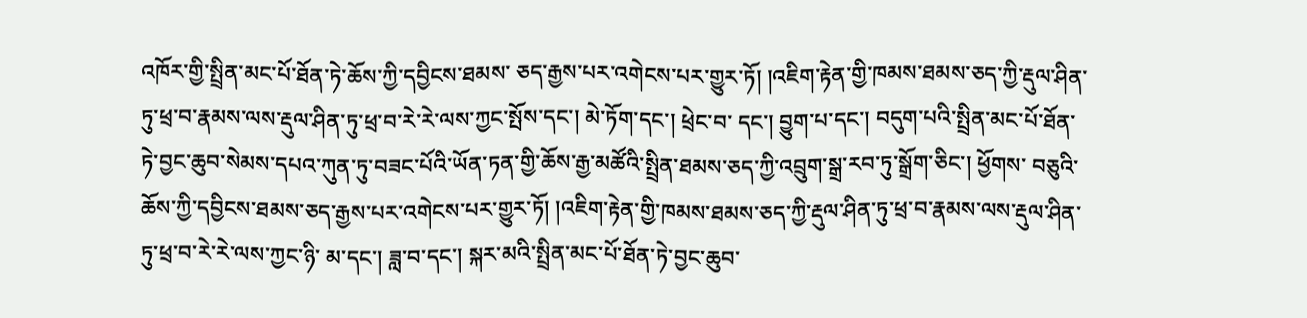འཁོར་གྱི་སྤྲིན་མང་པོ་ཐོན་ཏེ་ཆོས་ཀྱི་དབྱིངས་ཐམས་ ཅད་རྒྱས་པར་འགེངས་པར་གྱུར་ཏོ། །འཇིག་རྟེན་གྱི་ཁམས་ཐམས་ཅད་ཀྱི་རྡུལ་ཤིན་ཏུ་ཕྲ་བ་རྣམས་ལས་རྡུལ་ཤིན་ཏུ་ཕྲ་བ་རེ་རེ་ལས་ཀྱང་སྤོས་དང་། མེ་ཏོག་དང་། ཕྲེང་བ་ དང་། བྱུག་པ་དང་། བདུག་པའི་སྤྲིན་མང་པོ་ཐོན་ཏེ་བྱང་ཆུབ་སེམས་དཔའ་ཀུན་ཏུ་བཟང་པོའི་ཡོན་ཏན་གྱི་ཆོས་རྒྱ་མཚོའི་སྤྲིན་ཐམས་ཅད་ཀྱི་འབྲུག་སྒྲ་རབ་ཏུ་སྒྲོག་ཅིང་། ཕྱོགས་ བཅུའི་ཆོས་ཀྱི་དབྱིངས་ཐམས་ཅད་རྒྱས་པར་འགེངས་པར་གྱུར་ཏོ། །འཇིག་རྟེན་གྱི་ཁམས་ཐམས་ཅད་ཀྱི་རྡུལ་ཤིན་ཏུ་ཕྲ་བ་རྣམས་ལས་རྡུལ་ཤིན་ཏུ་ཕྲ་བ་རེ་རེ་ལས་ཀྱང་ཉི་ མ་དང་། ཟླ་བ་དང་། སྐར་མའི་སྤྲིན་མང་པོ་ཐོན་ཏེ་བྱང་ཆུབ་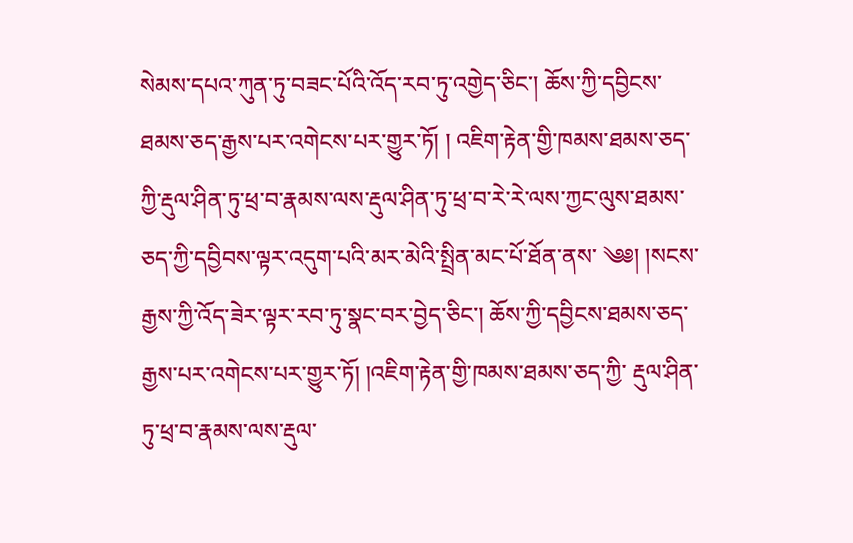སེམས་དཔའ་ཀུན་ཏུ་བཟང་པོའི་འོད་རབ་ཏུ་འགྱེད་ཅིང་། ཆོས་ཀྱི་དབྱིངས་ཐམས་ཅད་རྒྱས་པར་འགེངས་པར་གྱུར་ཏོ། ། འཇིག་རྟེན་གྱི་ཁམས་ཐམས་ཅད་ཀྱི་རྡུལ་ཤིན་ཏུ་ཕྲ་བ་རྣམས་ལས་རྡུལ་ཤིན་ཏུ་ཕྲ་བ་རེ་རེ་ལས་ཀྱང་ལུས་ཐམས་ཅད་ཀྱི་དབྱིབས་ལྟར་འདུག་པའི་མར་མེའི་སྤྲིན་མང་པོ་ཐོན་ནས་ ༄༅། །སངས་རྒྱས་ཀྱི་འོད་ཟེར་ལྟར་རབ་ཏུ་སྣང་བར་བྱེད་ཅིང་། ཆོས་ཀྱི་དབྱིངས་ཐམས་ཅད་རྒྱས་པར་འགེངས་པར་གྱུར་ཏོ། །འཇིག་རྟེན་གྱི་ཁམས་ཐམས་ཅད་ཀྱི་ རྡུལ་ཤིན་ཏུ་ཕྲ་བ་རྣམས་ལས་རྡུལ་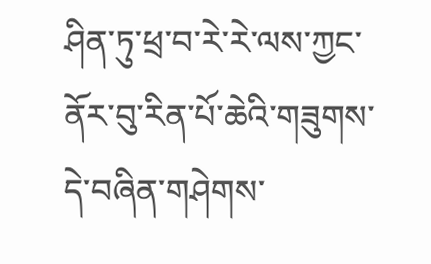ཤིན་ཏུ་ཕྲ་བ་རེ་རེ་ལས་ཀྱང་ནོར་བུ་རིན་པོ་ཆེའི་གཟུགས་དེ་བཞིན་གཤེགས་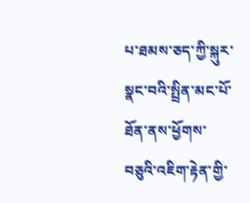པ་ཐམས་ཅད་ཀྱི་སྐུར་སྣང་བའི་སྤྲིན་མང་པོ་ཐོན་ནས་ཕྱོགས་ བཅུའི་འཇིག་རྟེན་གྱི་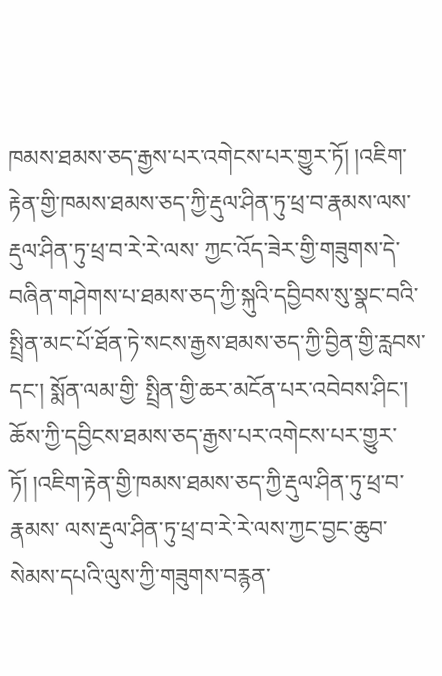ཁམས་ཐམས་ཅད་རྒྱས་པར་འགེངས་པར་གྱུར་ཏོ། །འཇིག་རྟེན་གྱི་ཁམས་ཐམས་ཅད་ཀྱི་རྡུལ་ཤིན་ཏུ་ཕྲ་བ་རྣམས་ལས་རྡུལ་ཤིན་ཏུ་ཕྲ་བ་རེ་རེ་ལས་ ཀྱང་འོད་ཟེར་གྱི་གཟུགས་དེ་བཞིན་གཤེགས་པ་ཐམས་ཅད་ཀྱི་སྐུའི་དབྱིབས་སུ་སྣང་བའི་སྤྲིན་མང་པོ་ཐོན་ཏེ་སངས་རྒྱས་ཐམས་ཅད་ཀྱི་བྱིན་གྱི་རླབས་དང་། སྨོན་ལམ་གྱི་ སྤྲིན་གྱི་ཆར་མངོན་པར་འབེབས་ཤིང་། ཆོས་ཀྱི་དབྱིངས་ཐམས་ཅད་རྒྱས་པར་འགེངས་པར་གྱུར་ཏོ། །འཇིག་རྟེན་གྱི་ཁམས་ཐམས་ཅད་ཀྱི་རྡུལ་ཤིན་ཏུ་ཕྲ་བ་རྣམས་ ལས་རྡུལ་ཤིན་ཏུ་ཕྲ་བ་རེ་རེ་ལས་ཀྱང་བྱང་ཆུབ་སེམས་དཔའི་ལུས་ཀྱི་གཟུགས་བརྙན་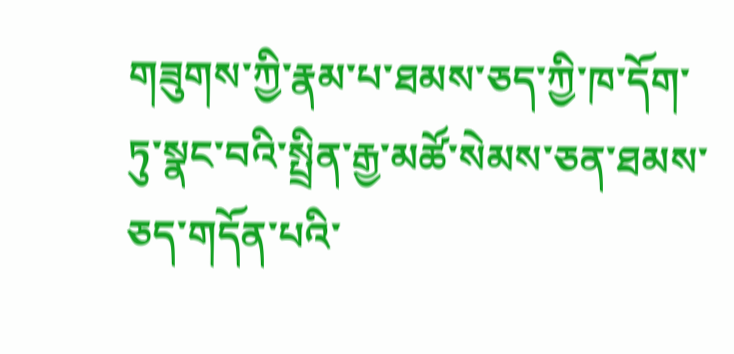གཟུགས་ཀྱི་རྣམ་པ་ཐམས་ཅད་ཀྱི་ཁ་དོག་ཏུ་སྣང་བའི་སྤྲིན་རྒྱ་མཚོ་སེམས་ཅན་ཐམས་ ཅད་གདོན་པའི་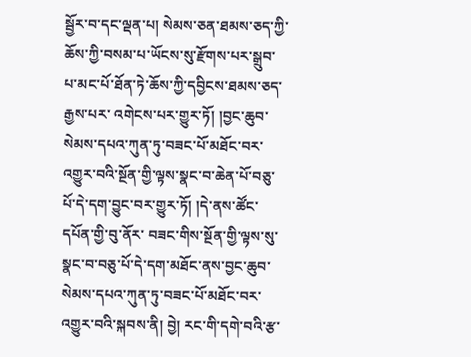སྦྱོར་བ་དང་ལྡན་པ། སེམས་ཅན་ཐམས་ཅད་ཀྱི་ཆོས་ཀྱི་བསམ་པ་ཡོངས་སུ་རྫོགས་པར་སྒྲུབ་པ་མང་པོ་ཐོན་ཏེ་ཆོས་ཀྱི་དབྱིངས་ཐམས་ཅད་རྒྱས་པར་ འགེངས་པར་གྱུར་ཏོ། །བྱང་ཆུབ་སེམས་དཔའ་ཀུན་ཏུ་བཟང་པོ་མཐོང་བར་འགྱུར་བའི་སྔོན་གྱི་ལྟས་སྣང་བ་ཆེན་པོ་བཅུ་པོ་དེ་དག་བྱུང་བར་གྱུར་ཏོ། །དེ་ནས་ཚོང་དཔོན་གྱི་བུ་ནོར་ བཟང་གིས་སྔོན་གྱི་ལྟས་སུ་སྣང་བ་བཅུ་པོ་དེ་དག་མཐོང་ནས་བྱང་ཆུབ་སེམས་དཔའ་ཀུན་ཏུ་བཟང་པོ་མཐོང་བར་འགྱུར་བའི་སྐབས་ནི། བྱེ། རང་གི་དགེ་བའི་རྩ་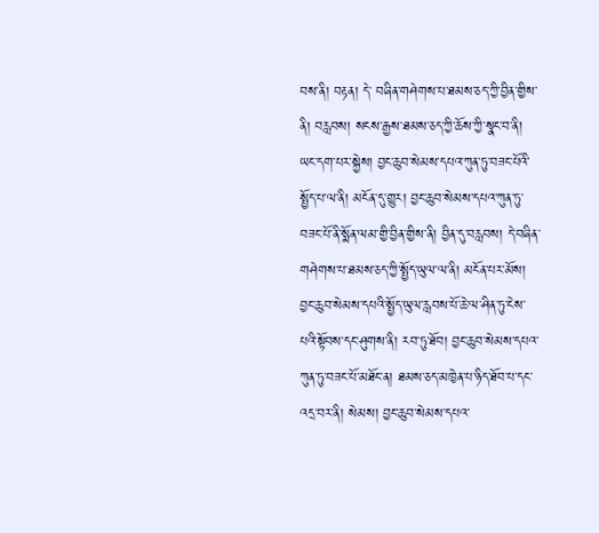བས་ནི། བརྟན། དེ་ བཞིན་གཤེགས་པ་ཐམས་ཅད་ཀྱི་བྱིན་གྱིས་ནི། བརླབས། སངས་རྒྱས་ཐམས་ཅད་ཀྱི་ཆོས་ཀྱི་སྣང་བ་ནི། ཡང་དག་པར་སྐྱེས། བྱང་ཆུབ་སེམས་དཔའ་ཀུན་ཏུ་བཟང་པོའི་ སྤྱོད་པ་ལ་ནི། མངོན་དུ་གྱུར། བྱང་ཆུབ་སེམས་དཔའ་ཀུན་ཏུ་བཟང་པོ་ནི་སྨོན་ལམ་གྱི་བྱིན་གྱིས་ནི། བྱིན་དུ་བརླབས། དེ་བཞིན་གཤེགས་པ་ཐམས་ཅད་ཀྱི་སྤྱོད་ཡུལ་ལ་ནི། མངོན་པར་མོས། བྱང་ཆུབ་སེམས་དཔའི་སྤྱོད་ཡུལ་རླབས་པོ་ཆེ་ལ་ཤིན་ཏུ་ངེས་པའི་སྟོབས་དང་ཤུགས་ནི། རབ་ཏུ་ཐོབ། བྱང་ཆུབ་སེམས་དཔའ་ཀུན་ཏུ་བཟང་པོ་མཐོང་ན། ཐམས་ཅད་མཁྱེན་པ་ཉིད་ཐོབ་པ་དང་འདྲ་བར་ནི། སེམས། བྱང་ཆུབ་སེམས་དཔའ་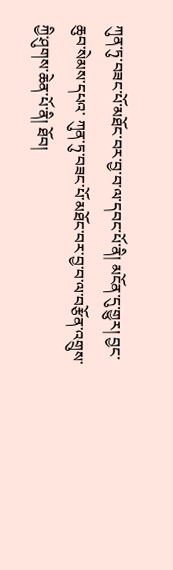ཀུན་ཏུ་བཟང་པོ་མཐོང་བར་བྱ་བ་ལ་དབང་པོ་ནི། མངོན་དུ་གྱུར། བྱང་ཆུབ་སེམས་དཔའ་ ཀུན་ཏུ་བཟང་པོ་མཐོང་བར་བྱ་བ་ལ་བརྩོན་འགྲུས་ཀྱི་ཤུགས་ཆེན་པོ་ནི། ཐོབ།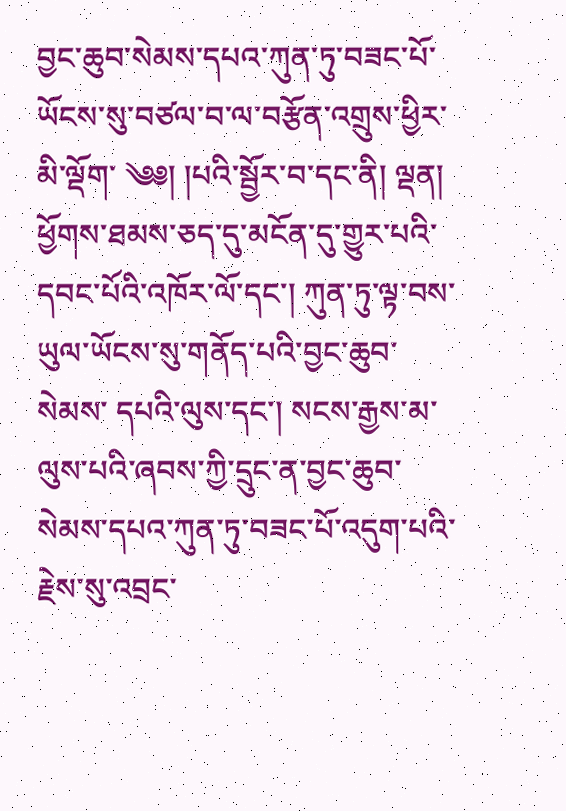བྱང་ཆུབ་སེམས་དཔའ་ཀུན་ཏུ་བཟང་པོ་ཡོངས་སུ་བཙལ་བ་ལ་བརྩོན་འགྲུས་ཕྱིར་མི་ལྡོག་ ༄༅། །པའི་སྦྱོར་བ་དང་ནི། ལྡན། ཕྱོགས་ཐམས་ཅད་དུ་མངོན་དུ་གྱུར་པའི་དབང་པོའི་འཁོར་ལོ་དང་། ཀུན་ཏུ་ལྟ་བས་ཡུལ་ཡོངས་སུ་གནོད་པའི་བྱང་ཆུབ་སེམས་ དཔའི་ལུས་དང་། སངས་རྒྱས་མ་ལུས་པའི་ཞབས་ཀྱི་དྲུང་ན་བྱང་ཆུབ་སེམས་དཔའ་ཀུན་ཏུ་བཟང་པོ་འདུག་པའི་རྗེས་སུ་འབྲང་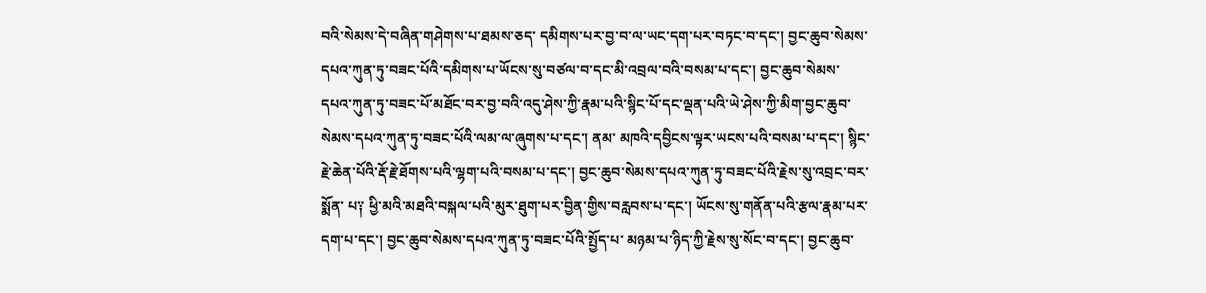བའི་སེམས་དེ་བཞིན་གཤེགས་པ་ཐམས་ཅད་ དམིགས་པར་བྱ་བ་ལ་ཡང་དག་པར་བཏང་བ་དང་། བྱང་ཆུབ་སེམས་དཔའ་ཀུན་ཏུ་བཟང་པོའི་དམིགས་པ་ཡོངས་སུ་བཙལ་བ་དང་མི་འབྲལ་བའི་བསམ་པ་དང་། བྱང་ཆུབ་སེམས་ དཔའ་ཀུན་ཏུ་བཟང་པོ་མཐོང་བར་བྱ་བའི་འདུ་ཤེས་ཀྱི་རྣམ་པའི་སྙིང་པོ་དང་ལྡན་པའི་ཡེ་ཤེས་ཀྱི་མིག་བྱང་ཆུབ་སེམས་དཔའ་ཀུན་ཏུ་བཟང་པོའི་ལམ་ལ་ཞུགས་པ་དང་། ནམ་ མཁའི་དབྱིངས་ལྟར་ཡངས་པའི་བསམ་པ་དང་། སྙིང་རྗེ་ཆེན་པོའི་རྡོ་རྗེ་ཐོགས་པའི་ལྷག་པའི་བསམ་པ་དང་། བྱང་ཆུབ་སེམས་དཔའ་ཀུན་ཏུ་བཟང་པོའི་རྗེས་སུ་འབྲང་བར་སྨོན་ པ༑ ཕྱི་མའི་མཐའི་བསྐལ་པའི་མུར་ཐུག་པར་བྱིན་གྱིས་བརླབས་པ་དང་། ཡོངས་སུ་གནོན་པའི་རྩལ་རྣམ་པར་དག་པ་དང་། བྱང་ཆུབ་སེམས་དཔའ་ཀུན་ཏུ་བཟང་པོའི་སྤྱོད་པ་ མཉམ་པ་ཉིད་ཀྱི་རྗེས་སུ་སོང་བ་དང་། བྱང་ཆུབ་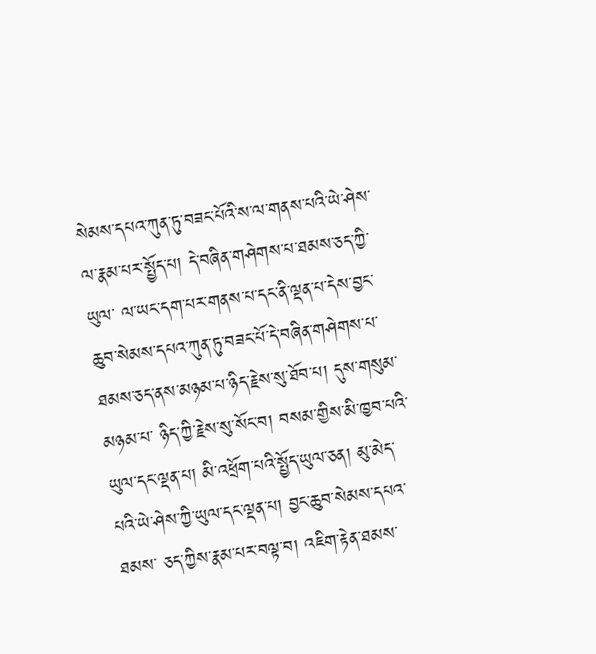སེམས་དཔའ་ཀུན་ཏུ་བཟང་པོའི་ས་ལ་གནས་པའི་ཡེ་ཤེས་ལ་རྣམ་པར་སྤྱོད་པ། དེ་བཞིན་གཤེགས་པ་ཐམས་ཅད་ཀྱི་ཡུལ་ ལ་ཡང་དག་པར་གནས་པ་དང་ནི་ལྡན་པ་དེས་བྱང་ཆུབ་སེམས་དཔའ་ཀུན་ཏུ་བཟང་པོ་དེ་བཞིན་གཤེགས་པ་ཐམས་ཅད་ནས་མཉམ་པ་ཉིད་རྗེས་སུ་ཐོབ་པ། དུས་གསུམ་མཉམ་པ་ ཉིད་ཀྱི་རྗེས་སུ་སོང་བ། བསམ་གྱིས་མི་ཁྱབ་པའི་ཡུལ་དང་ལྡན་པ། མི་འཕྲོག་པའི་སྤྱོད་ཡུལ་ཅན། མུ་མེད་པའི་ཡེ་ཤེས་ཀྱི་ཡུལ་དང་ལྡན་པ། བྱང་ཆུབ་སེམས་དཔའ་ཐམས་ ཅད་ཀྱིས་རྣམ་པར་བལྟ་བ། འཇིག་རྟེན་ཐམས་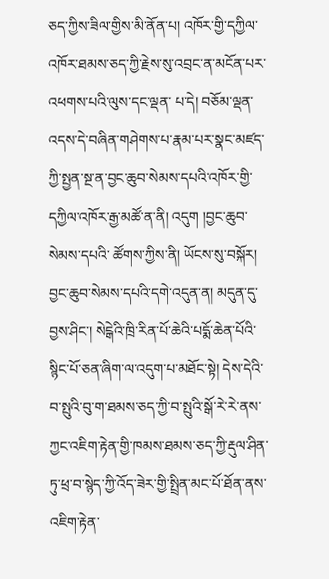ཅད་ཀྱིས་ཟིལ་གྱིས་མི་ནོན་པ། འཁོར་གྱི་དཀྱིལ་འཁོར་ཐམས་ཅད་ཀྱི་རྗེས་སུ་འབྲང་ན་མངོན་པར་འཕགས་པའི་ལུས་དང་ལྡན་ པ་དེ། བཅོམ་ལྡན་འདས་དེ་བཞིན་གཤེགས་པ་རྣམ་པར་སྣང་མཛད་ཀྱི་སྤྱན་སྔ་ན་བྱང་ཆུབ་སེམས་དཔའི་འཁོར་གྱི་དཀྱིལ་འཁོར་རྒྱ་མཚོ་ན་ནི། འདུག །བྱང་ཆུབ་སེམས་དཔའི་ ཚོགས་ཀྱིས་ནི། ཡོངས་སུ་བསྐོར། བྱང་ཆུབ་སེམས་དཔའི་དགེ་འདུན་ན། མདུན་དུ་བྱས་ཤིང་། སེངྒེའི་ཁྲི་རིན་པོ་ཆེའི་པདྨོ་ཆེན་པོའི་སྙིང་པོ་ཅན་ཞིག་ལ་འདུག་པ་མཐོང་སྟེ། དེས་དེའི་ བ་སྤུའི་བུ་ག་ཐམས་ཅད་ཀྱི་བ་སྤུའི་སྒོ་རེ་རེ་ནས་ཀྱང་འཇིག་རྟེན་གྱི་ཁམས་ཐམས་ཅད་ཀྱི་རྡུལ་ཤིན་ཏུ་ཕྲ་བ་སྙེད་ཀྱི་འོད་ཟེར་གྱི་སྤྲིན་མང་པོ་ཐོན་ནས་འཇིག་རྟེན་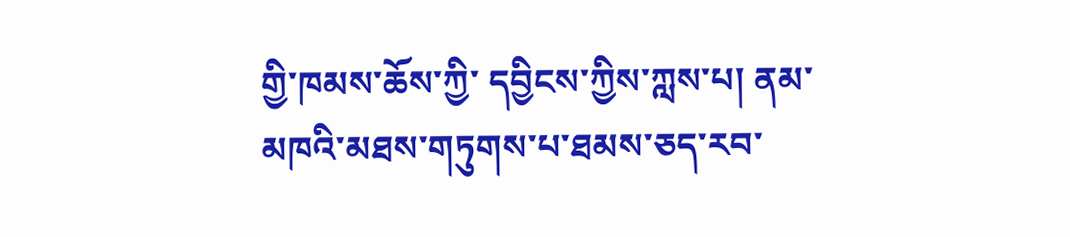གྱི་ཁམས་ཆོས་ཀྱི་ དབྱིངས་ཀྱིས་ཀླས་པ། ནམ་མཁའི་མཐས་གཏུགས་པ་ཐམས་ཅད་རབ་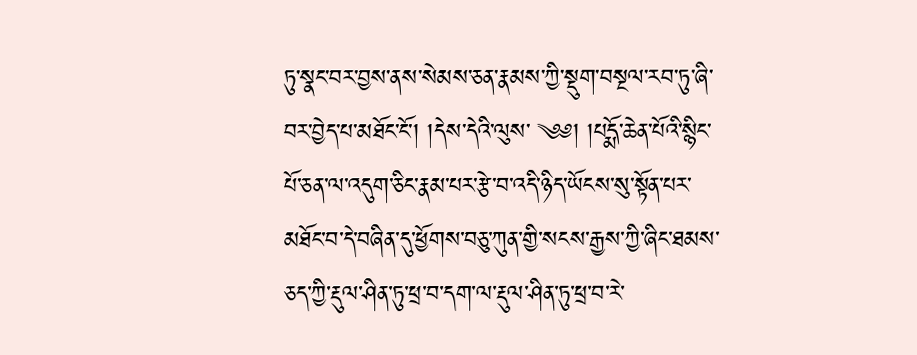ཏུ་སྣང་བར་བྱས་ནས་སེམས་ཅན་རྣམས་ཀྱི་སྡུག་བསྔལ་རབ་ཏུ་ཞི་བར་བྱེད་པ་མཐོང་ངོ་། །དེས་དེའི་ལུས་ ༄༅། །པདྨོ་ཆེན་པོའི་སྙིང་པོ་ཅན་ལ་འདུག་ཅིང་རྣམ་པར་རྩེ་བ་འདི་ཉིད་ཡོངས་སུ་སྟོན་པར་མཐོང་བ་དེ་བཞིན་དུ་ཕྱོགས་བཅུ་ཀུན་གྱི་སངས་རྒྱས་ཀྱི་ཞིང་ཐམས་ ཅད་ཀྱི་རྡུལ་ཤིན་ཏུ་ཕྲ་བ་དག་ལ་རྡུལ་ཤིན་ཏུ་ཕྲ་བ་རེ་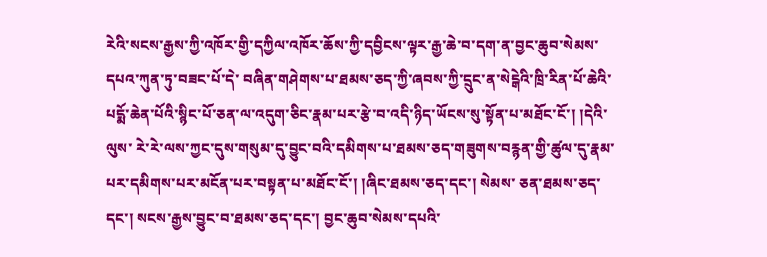རེའི་སངས་རྒྱས་ཀྱི་འཁོར་གྱི་དཀྱིལ་འཁོར་ཆོས་ཀྱི་དབྱིངས་ལྟར་རྒྱ་ཆེ་བ་དག་ན་བྱང་ཆུབ་སེམས་དཔའ་ཀུན་ཏུ་བཟང་པོ་དེ་ བཞིན་གཤེགས་པ་ཐམས་ཅད་ཀྱི་ཞབས་ཀྱི་དྲུང་ན་སེངྒེའི་ཁྲི་རིན་པོ་ཆེའི་པདྨོ་ཆེན་པོའི་སྙིང་པོ་ཅན་ལ་འདུག་ཅིང་རྣམ་པར་རྩེ་བ་འདི་ཉིད་ཡོངས་སུ་སྟོན་པ་མཐོང་ངོ་། །དེའི་ལུས་ རེ་རེ་ལས་ཀྱང་དུས་གསུམ་དུ་བྱུང་བའི་དམིགས་པ་ཐམས་ཅད་གཟུགས་བརྙན་གྱི་ཚུལ་དུ་རྣམ་པར་དམིགས་པར་མངོན་པར་བསྟན་པ་མཐོང་ངོ་། །ཞིང་ཐམས་ཅད་དང་། སེམས་ ཅན་ཐམས་ཅད་དང་། སངས་རྒྱས་བྱུང་བ་ཐམས་ཅད་དང་། བྱང་ཆུབ་སེམས་དཔའི་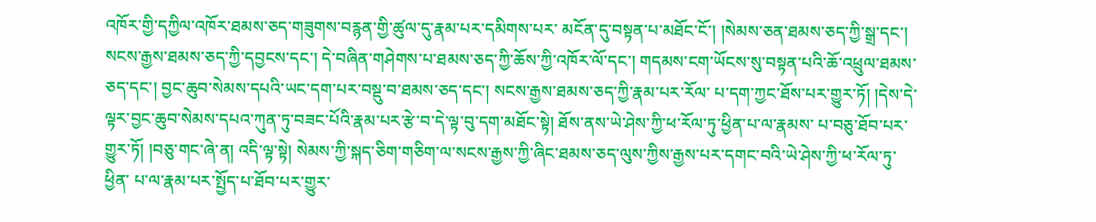འཁོར་གྱི་དཀྱིལ་འཁོར་ཐམས་ཅད་གཟུགས་བརྙན་གྱི་ཚུལ་དུ་རྣམ་པར་དམིགས་པར་ མངོན་དུ་བསྟན་པ་མཐོང་ངོ་། །སེམས་ཅན་ཐམས་ཅད་ཀྱི་སྒྲ་དང་། སངས་རྒྱས་ཐམས་ཅད་ཀྱི་དབྱངས་དང་། དེ་བཞིན་གཤེགས་པ་ཐམས་ཅད་ཀྱི་ཆོས་ཀྱི་འཁོར་ལོ་དང་། གདམས་ངག་ཡོངས་སུ་བསྟན་པའི་ཆོ་འཕྲུལ་ཐམས་ཅད་དང་། བྱང་ཆུབ་སེམས་དཔའི་ཡང་དག་པར་བསྡུ་བ་ཐམས་ཅད་དང་། སངས་རྒྱས་ཐམས་ཅད་ཀྱི་རྣམ་པར་རོལ་ པ་དག་ཀྱང་ཐོས་པར་གྱུར་ཏོ། །དེས་དེ་ལྟར་བྱང་ཆུབ་སེམས་དཔའ་ཀུན་ཏུ་བཟང་པོའི་རྣམ་པར་རྩེ་བ་དེ་ལྟ་བུ་དག་མཐོང་སྟེ། ཐོས་ནས་ཡེ་ཤེས་ཀྱི་ཕ་རོལ་ཏུ་ཕྱིན་པ་ལ་རྣམས་ པ་བཅུ་ཐོབ་པར་གྱུར་ཏོ། །བཅུ་གང་ཞེ་ན། འདི་ལྟ་སྟེ། སེམས་ཀྱི་སྐད་ཅིག་གཅིག་ལ་སངས་རྒྱས་ཀྱི་ཞིང་ཐམས་ཅད་ལུས་ཀྱིས་རྒྱས་པར་དགང་བའི་ཡེ་ཤེས་ཀྱི་ཕ་རོལ་ཏུ་ཕྱིན་ པ་ལ་རྣམ་པར་སྤྱོད་པ་ཐོབ་པར་གྱུར་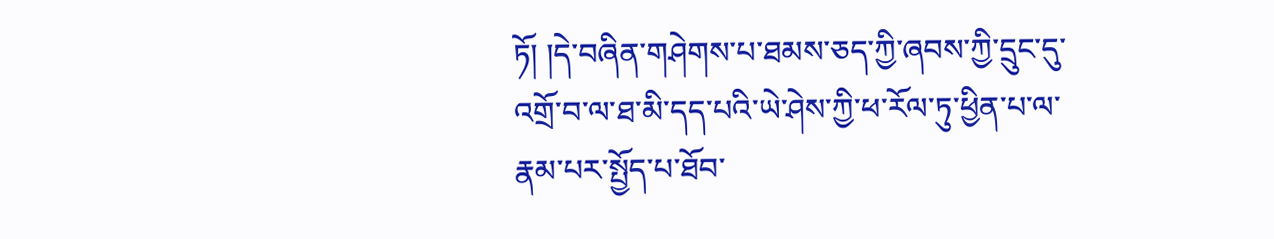ཏོ། །དེ་བཞིན་གཤེགས་པ་ཐམས་ཅད་ཀྱི་ཞབས་ཀྱི་དྲུང་དུ་འགྲོ་བ་ལ་ཐ་མི་དད་པའི་ཡེ་ཤེས་ཀྱི་ཕ་རོལ་ཏུ་ཕྱིན་པ་ལ་རྣམ་པར་སྤྱོད་པ་ཐོབ་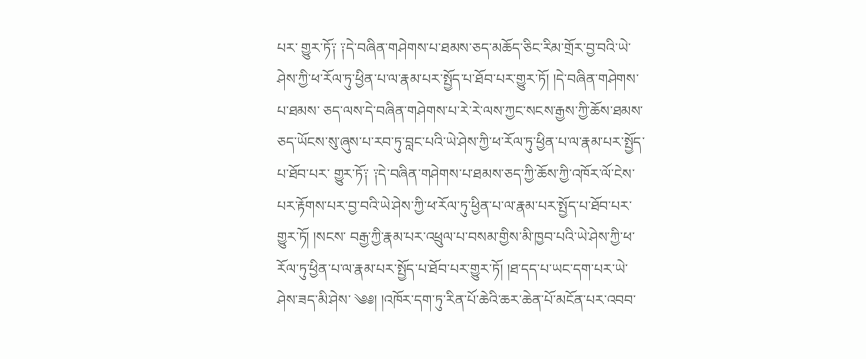པར་ གྱུར་ཏོ༑ ༑དེ་བཞིན་གཤེགས་པ་ཐམས་ཅད་མཆོད་ཅིང་རིམ་གྲོར་བྱ་བའི་ཡེ་ཤེས་ཀྱི་ཕ་རོལ་ཏུ་ཕྱིན་པ་ལ་རྣམ་པར་སྤྱོད་པ་ཐོབ་པར་གྱུར་ཏོ། །དེ་བཞིན་གཤེགས་པ་ཐམས་ ཅད་ལས་དེ་བཞིན་གཤེགས་པ་རེ་རེ་ལས་ཀྱང་སངས་རྒྱས་ཀྱི་ཆོས་ཐམས་ཅད་ཡོངས་སུ་ཞུས་པ་རབ་ཏུ་བླང་པའི་ཡེ་ཤེས་ཀྱི་ཕ་རོལ་ཏུ་ཕྱིན་པ་ལ་རྣམ་པར་སྤྱོད་པ་ཐོབ་པར་ གྱུར་ཏོ༑ ༑དེ་བཞིན་གཤེགས་པ་ཐམས་ཅད་ཀྱི་ཆོས་ཀྱི་འཁོར་ལོ་ངེས་པར་རྟོགས་པར་བྱ་བའི་ཡེ་ཤེས་ཀྱི་ཕ་རོལ་ཏུ་ཕྱིན་པ་ལ་རྣམ་པར་སྤྱོད་པ་ཐོབ་པར་གྱུར་ཏོ། །སངས་ བརྒྱ་ཀྱི་རྣམ་པར་འཕྲུལ་པ་བསམ་གྱིས་མི་ཁྱབ་པའི་ཡེ་ཤེས་ཀྱི་ཕ་རོལ་ཏུ་ཕྱིན་པ་ལ་རྣམ་པར་སྤྱོད་པ་ཐོབ་པར་གྱུར་ཏོ། །ཐ་དད་པ་ཡང་དག་པར་ཡེ་ཤེས་ཟད་མི་ཤེས་ ༄༅། །འཁོར་དག་ཏུ་རིན་པོ་ཆེའི་ཆར་ཆེན་པོ་མངོན་པར་འབབ་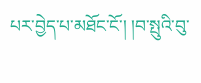པར་བྱེད་པ་མཐོང་ངོ་། །བ་སྤུའི་བུ་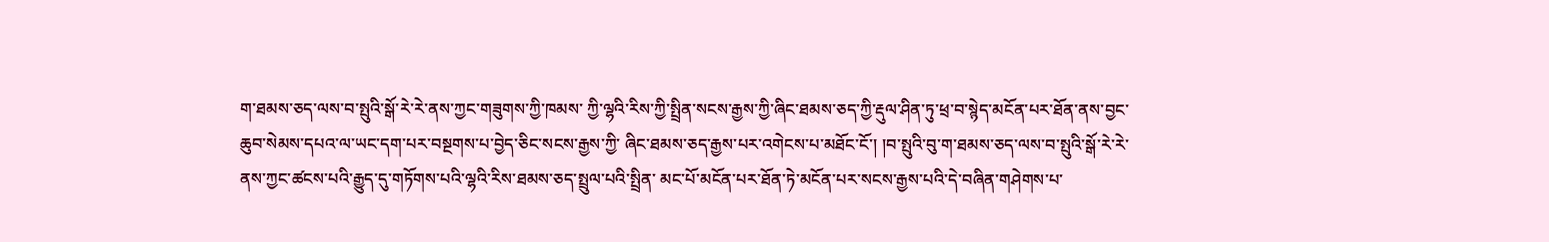ག་ཐམས་ཅད་ལས་བ་སྤུའི་སྒོ་རེ་རེ་ནས་ཀྱང་གཟུགས་ཀྱི་ཁམས་ ཀྱི་ལྷའི་རིས་ཀྱི་སྤྲིན་སངས་རྒྱས་ཀྱི་ཞིང་ཐམས་ཅད་ཀྱི་རྡུལ་ཤིན་ཏུ་ཕྲ་བ་སྙེད་མངོན་པར་ཐོན་ནས་བྱང་ཆུབ་སེམས་དཔའ་ལ་ཡང་དག་པར་བསྔགས་པ་བྱེད་ཅིང་སངས་རྒྱས་ཀྱི་ ཞིང་ཐམས་ཅད་རྒྱས་པར་འགེངས་པ་མཐོང་ངོ་། །བ་སྤུའི་བུ་ག་ཐམས་ཅད་ལས་བ་སྤུའི་སྒོ་རེ་རེ་ནས་ཀྱང་ཚངས་པའི་རྒྱུད་དུ་གཏོགས་པའི་ལྷའི་རིས་ཐམས་ཅད་སྤྲུལ་པའི་སྤྲིན་ མང་པོ་མངོན་པར་ཐོན་ཏེ་མངོན་པར་སངས་རྒྱས་པའི་དེ་བཞིན་གཤེགས་པ་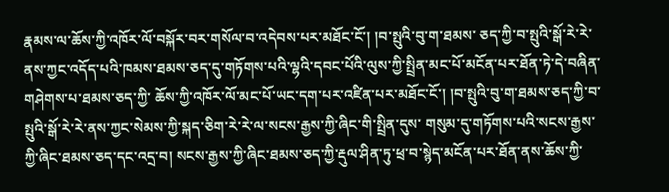རྣམས་ལ་ཆོས་ཀྱི་འཁོར་ལོ་བསྐོར་བར་གསོལ་བ་འདེབས་པར་མཐོང་ངོ་། །བ་སྤུའི་བུ་ག་ཐམས་ ཅད་ཀྱི་བ་སྤུའི་སྒོ་རེ་རེ་ནས་ཀྱང་འདོད་པའི་ཁམས་ཐམས་ཅད་དུ་གཏོགས་པའི་ལྷའི་དབང་པོའི་ལུས་ཀྱི་སྤྲིན་མང་པོ་མངོན་པར་ཐོན་ཏེ་དེ་བཞིན་གཤེགས་པ་ཐམས་ཅད་ཀྱི་ ཆོས་ཀྱི་འཁོར་ལོ་མང་པོ་ཡང་དག་པར་འཛིན་པར་མཐོང་ངོ་། །བ་སྤུའི་བུ་ག་ཐམས་ཅད་ཀྱི་བ་སྤུའི་སྒོ་རེ་རེ་ནས་ཀྱང་སེམས་ཀྱི་སྐད་ཅིག་རེ་རེ་ལ་སངས་རྒྱས་ཀྱི་ཞིང་གི་སྤྲིན་དུས་ གསུམ་དུ་གཏོགས་པའི་སངས་རྒྱས་ཀྱི་ཞིང་ཐམས་ཅད་དང་འདྲ་བ། སངས་རྒྱས་ཀྱི་ཞིང་ཐམས་ཅད་ཀྱི་རྡུལ་ཤིན་ཏུ་ཕྲ་བ་སྙེད་མངོན་པར་ཐོན་ནས་ཆོས་ཀྱི་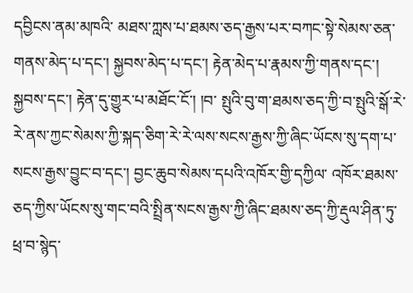དབྱིངས་ནམ་མཁའི་ མཐས་ཀླས་པ་ཐམས་ཅད་རྒྱས་པར་བཀང་སྟེ་སེམས་ཅན་གནས་མེད་པ་དང་། སྐྱབས་མེད་པ་དང་། རྟེན་མེད་པ་རྣམས་ཀྱི་གནས་དང་། སྐྱབས་དང་། རྟེན་དུ་གྱུར་པ་མཐོང་ངོ་། །བ་ སྤུའི་བུ་ག་ཐམས་ཅད་ཀྱི་བ་སྤུའི་སྒོ་རེ་རེ་ནས་ཀྱང་སེམས་ཀྱི་སྐད་ཅིག་རེ་རེ་ལས་སངས་རྒྱས་ཀྱི་ཞིང་ཡོངས་སུ་དག་པ་སངས་རྒྱས་བྱུང་བ་དང་། བྱང་ཆུབ་སེམས་དཔའི་འཁོར་གྱི་དཀྱིལ་ འཁོར་ཐམས་ཅད་ཀྱིས་ཡོངས་སུ་གང་བའི་སྤྲིན་སངས་རྒྱས་ཀྱི་ཞིང་ཐམས་ཅད་ཀྱི་རྡུལ་ཤིན་ཏུ་ཕྲ་བ་སྙེད་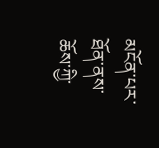མངོན་པར་ཐོན་ནས་ཆོས་ཀྱི་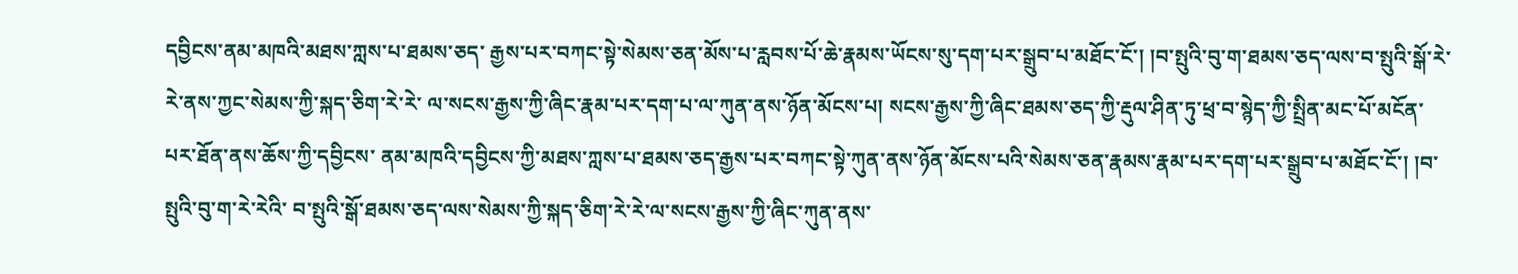དབྱིངས་ནམ་མཁའི་མཐས་ཀླས་པ་ཐམས་ཅད་ རྒྱས་པར་བཀང་སྟེ་སེམས་ཅན་མོས་པ་རླབས་པོ་ཆེ་རྣམས་ཡོངས་སུ་དག་པར་སྒྲུབ་པ་མཐོང་ངོ་། །བ་སྤུའི་བུ་ག་ཐམས་ཅད་ལས་བ་སྤུའི་སྒོ་རེ་རེ་ནས་ཀྱང་སེམས་ཀྱི་སྐད་ཅིག་རེ་རེ་ ལ་སངས་རྒྱས་ཀྱི་ཞིང་རྣམ་པར་དག་པ་ལ་ཀུན་ནས་ཉོན་མོངས་པ། སངས་རྒྱས་ཀྱི་ཞིང་ཐམས་ཅད་ཀྱི་རྡུལ་ཤིན་ཏུ་ཕྲ་བ་སྙེད་ཀྱི་སྤྲིན་མང་པོ་མངོན་པར་ཐོན་ནས་ཆོས་ཀྱི་དབྱིངས་ ནམ་མཁའི་དབྱིངས་ཀྱི་མཐས་ཀླས་པ་ཐམས་ཅད་རྒྱས་པར་བཀང་སྟེ་ཀུན་ནས་ཉོན་མོངས་པའི་སེམས་ཅན་རྣམས་རྣམ་པར་དག་པར་སྒྲུབ་པ་མཐོང་ངོ་། །བ་སྤུའི་བུ་ག་རེ་རེའི་ བ་སྤུའི་སྒོ་ཐམས་ཅད་ལས་སེམས་ཀྱི་སྐད་ཅིག་རེ་རེ་ལ་སངས་རྒྱས་ཀྱི་ཞིང་ཀུན་ནས་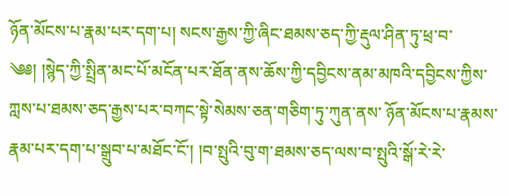ཉོན་མོངས་པ་རྣམ་པར་དག་པ། སངས་རྒྱས་ཀྱི་ཞིང་ཐམས་ཅད་ཀྱི་རྡུལ་ཤིན་ཏུ་ཕྲ་བ་ ༄༅། །སྙེད་ཀྱི་སྤྲིན་མང་པོ་མངོན་པར་ཐོན་ནས་ཆོས་ཀྱི་དབྱིངས་ནམ་མཁའི་དབྱིངས་ཀྱིས་ཀླས་པ་ཐམས་ཅད་རྒྱས་པར་བཀང་སྟེ་སེམས་ཅན་གཅིག་ཏུ་ཀུན་ནས་ ཉོན་མོངས་པ་རྣམས་རྣམ་པར་དག་པ་སྒྲུབ་པ་མཐོང་ངོ་། །བ་སྤུའི་བུ་ག་ཐམས་ཅད་ལས་བ་སྤུའི་སྒོ་རེ་རེ་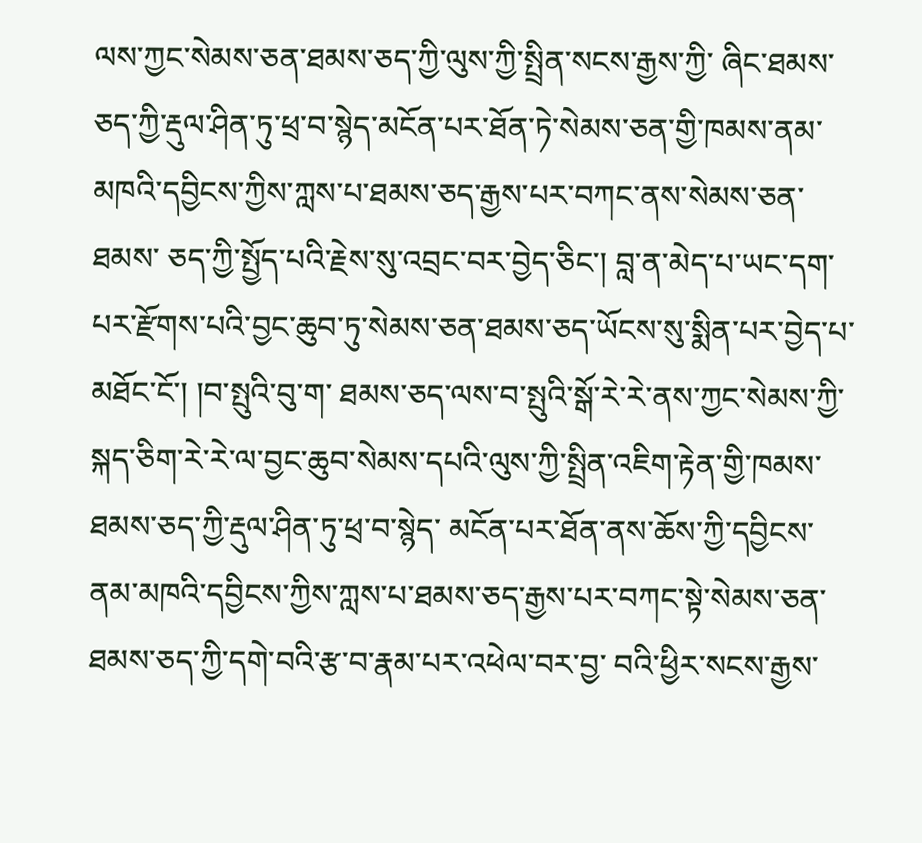ལས་ཀྱང་སེམས་ཅན་ཐམས་ཅད་ཀྱི་ལུས་ཀྱི་སྤྲིན་སངས་རྒྱས་ཀྱི་ ཞིང་ཐམས་ཅད་ཀྱི་རྡུལ་ཤིན་ཏུ་ཕྲ་བ་སྙེད་མངོན་པར་ཐོན་ཏེ་སེམས་ཅན་གྱི་ཁམས་ནམ་མཁའི་དབྱིངས་ཀྱིས་ཀླས་པ་ཐམས་ཅད་རྒྱས་པར་བཀང་ནས་སེམས་ཅན་ཐམས་ ཅད་ཀྱི་སྤྱོད་པའི་རྗེས་སུ་འབྲང་བར་བྱེད་ཅིང་། བླ་ན་མེད་པ་ཡང་དག་པར་རྫོགས་པའི་བྱང་ཆུབ་ཏུ་སེམས་ཅན་ཐམས་ཅད་ཡོངས་སུ་སྨིན་པར་བྱེད་པ་མཐོང་ངོ་། །བ་སྤུའི་བུ་ག་ ཐམས་ཅད་ལས་བ་སྤུའི་སྒོ་རེ་རེ་ནས་ཀྱང་སེམས་ཀྱི་སྐད་ཅིག་རེ་རེ་ལ་བྱང་ཆུབ་སེམས་དཔའི་ལུས་ཀྱི་སྤྲིན་འཇིག་རྟེན་གྱི་ཁམས་ཐམས་ཅད་ཀྱི་རྡུལ་ཤིན་ཏུ་ཕྲ་བ་སྙེད་ མངོན་པར་ཐོན་ནས་ཆོས་ཀྱི་དབྱིངས་ནམ་མཁའི་དབྱིངས་ཀྱིས་ཀླས་པ་ཐམས་ཅད་རྒྱས་པར་བཀང་སྟེ་སེམས་ཅན་ཐམས་ཅད་ཀྱི་དགེ་བའི་རྩ་བ་རྣམ་པར་འཕེལ་བར་བྱ་ བའི་ཕྱིར་སངས་རྒྱས་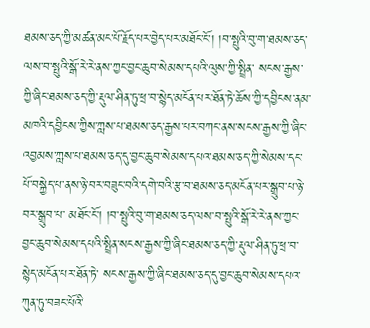ཐམས་ཅད་ཀྱི་མཚན་མང་པོ་རྗོད་པར་བྱེད་པར་མཐོང་ངོ་། །བ་སྤུའི་བུ་ག་ཐམས་ཅད་ལས་བ་སྤུའི་སྒོ་རེ་རེ་ནས་ཀྱང་བྱང་ཆུབ་སེམས་དཔའི་ལུས་ཀྱི་སྤྲིན་ སངས་རྒྱས་ཀྱི་ཞིང་ཐམས་ཅད་ཀྱི་རྡུལ་ཤིན་ཏུ་ཕྲ་བ་སྙེད་མངོན་པར་ཐོན་ཏེ་ཆོས་ཀྱི་དབྱིངས་ནམ་མཁའི་དབྱིངས་ཀྱིས་ཀླས་པ་ཐམས་ཅད་རྒྱས་པར་བཀང་ནས་སངས་རྒྱས་ཀྱི་ཞིང་ འབྱམས་ཀླས་པ་ཐམས་ཅད་དུ་བྱང་ཆུབ་སེམས་དཔའ་ཐམས་ཅད་ཀྱི་སེམས་དང་པོ་བསྐྱེད་པ་ནས་ཉེ་བར་བཟུང་བའི་དགེ་བའི་རྩ་བ་ཐམས་ཅད་མངོན་པར་སྒྲུབ་པ་ཉེ་བར་སྒྲུབ་པ་ མཐོང་ངོ་། །བ་སྤུའི་བུ་ག་ཐམས་ཅད་ལས་བ་སྤུའི་སྒོ་རེ་རེ་ནས་ཀྱང་བྱང་ཆུབ་སེམས་དཔའི་སྤྲིན་སངས་རྒྱས་ཀྱི་ཞིང་ཐམས་ཅད་ཀྱི་རྡུལ་ཤིན་ཏུ་ཕྲ་བ་སྙེད་མངོན་པར་ཐོན་ཏེ་ སངས་རྒྱས་ཀྱི་ཞིང་ཐམས་ཅད་དུ་བྱང་ཆུབ་སེམས་དཔའ་ཀུན་ཏུ་བཟང་པོའི་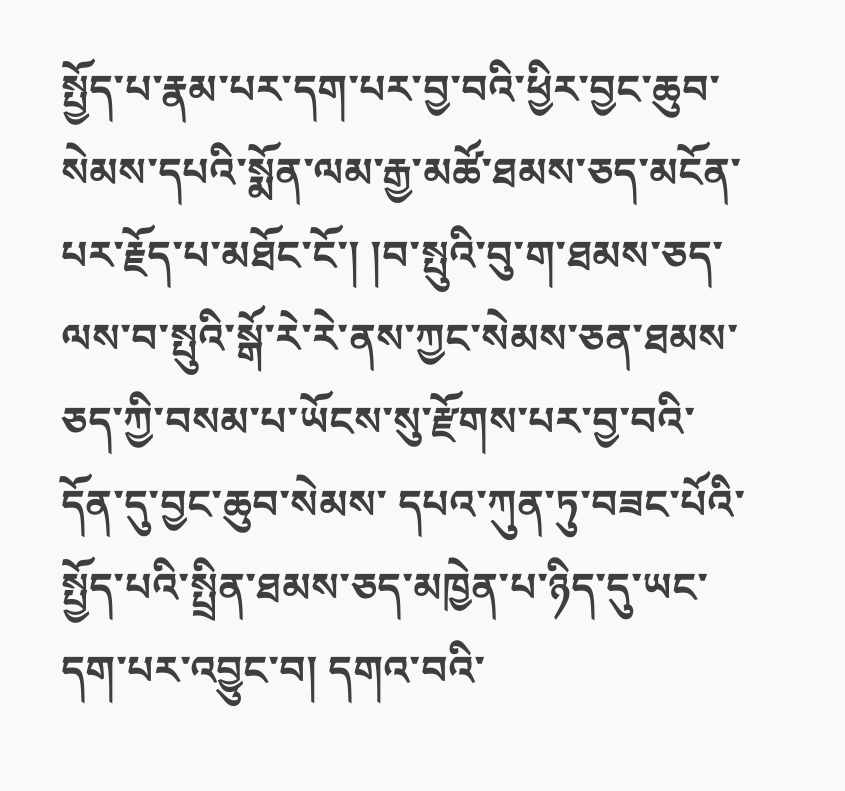སྤྱོད་པ་རྣམ་པར་དག་པར་བྱ་བའི་ཕྱིར་བྱང་ཆུབ་སེམས་དཔའི་སྨོན་ལམ་རྒྱ་མཚོ་ཐམས་ཅད་མངོན་ པར་རྗོད་པ་མཐོང་ངོ་། །བ་སྤུའི་བུ་ག་ཐམས་ཅད་ལས་བ་སྤུའི་སྒོ་རེ་རེ་ནས་ཀྱང་སེམས་ཅན་ཐམས་ཅད་ཀྱི་བསམ་པ་ཡོངས་སུ་རྫོགས་པར་བྱ་བའི་དོན་དུ་བྱང་ཆུབ་སེམས་ དཔའ་ཀུན་ཏུ་བཟང་པོའི་སྤྱོད་པའི་སྤྲིན་ཐམས་ཅད་མཁྱེན་པ་ཉིད་དུ་ཡང་དག་པར་འབྱུང་བ། དགའ་བའི་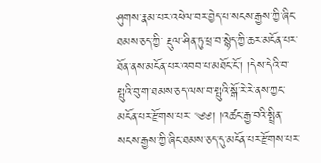ཤུགས་རྣམ་པར་འཕེལ་བར་བྱེད་པ་སངས་རྒྱས་ཀྱི་ཞིང་ཐམས་ཅད་ཀྱི་ རྡུལ་ཤིན་ཏུ་ཕྲ་བ་སྙེད་ཀྱི་ཆར་མངོན་པར་ཐོན་ནས་མངོན་པར་འབབ་པ་མཐོང་ངོ་། །དེས་དེའི་བ་སྤུའི་བུ་ག་ཐམས་ཅད་ལས་བ་སྤུའི་སྒོ་རེ་རེ་ནས་ཀྱང་མངོན་པར་རྫོགས་པར་ ༄༅། །འཚང་རྒྱ་བའི་སྤྲིན་སངས་རྒྱས་ཀྱི་ཞིང་ཐམས་ཅད་དུ་མངོན་པར་རྫོགས་པར་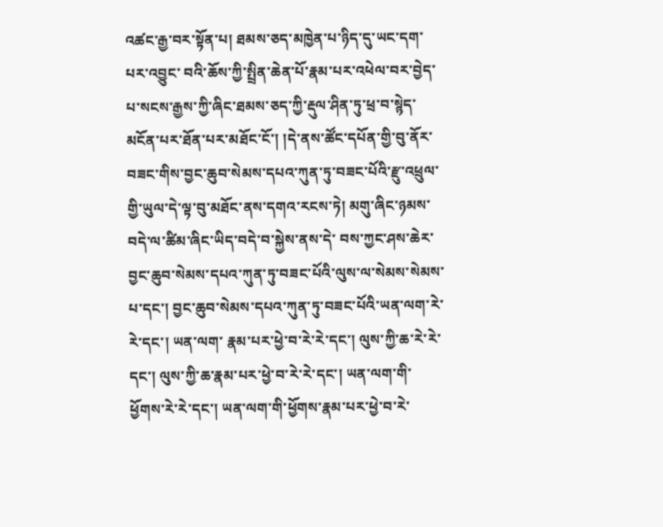འཚང་རྒྱ་བར་སྟོན་པ། ཐམས་ཅད་མཁྱེན་པ་ཉིད་དུ་ཡང་དག་པར་འབྱུང་ བའི་ཆོས་ཀྱི་སྤྲིན་ཆེན་པོ་རྣམ་པར་འཕེལ་བར་བྱེད་པ་སངས་རྒྱས་ཀྱི་ཞིང་ཐམས་ཅད་ཀྱི་རྡུལ་ཤིན་ཏུ་ཕྲ་བ་སྙེད་མངོན་པར་ཐོན་པར་མཐོང་ངོ་། །དེ་ནས་ཚོང་དཔོན་གྱི་བུ་ནོར་ བཟང་གིས་བྱང་ཆུབ་སེམས་དཔའ་ཀུན་ཏུ་བཟང་པོའི་རྫུ་འཕྲུལ་གྱི་ཡུལ་དེ་ལྟ་བུ་མཐོང་ནས་དགའ་རངས་ཏེ། མགུ་ཞིང་ཉམས་བདེ་ལ་ཚིམ་ཞིང་ཡིད་བདེ་བ་སྐྱེས་ནས་དེ་ བས་ཀྱང་ཤས་ཆེར་བྱང་ཆུབ་སེམས་དཔའ་ཀུན་ཏུ་བཟང་པོའི་ལུས་ལ་སེམས་སེམས་པ་དང་། བྱང་ཆུབ་སེམས་དཔའ་ཀུན་ཏུ་བཟང་པོའི་ཡན་ལག་རེ་རེ་དང་། ཡན་ལག་ རྣམ་པར་ཕྱེ་བ་རེ་རེ་དང་། ལུས་ཀྱི་ཆ་རེ་རེ་དང་། ལུས་ཀྱི་ཆ་རྣམ་པར་ཕྱེ་བ་རེ་རེ་དང་། ཡན་ལག་གི་ཕྱོགས་རེ་རེ་དང་། ཡན་ལག་གི་ཕྱོགས་རྣམ་པར་ཕྱེ་བ་རེ་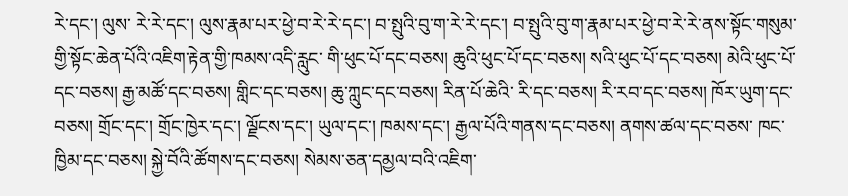རེ་དང་། ལུས་ རེ་རེ་དང་། ལུས་རྣམ་པར་ཕྱེ་བ་རེ་རེ་དང་། བ་སྤུའི་བུ་ག་རེ་རེ་དང་། བ་སྤུའི་བུ་ག་རྣམ་པར་ཕྱེ་བ་རེ་རེ་ནས་སྟོང་གསུམ་གྱི་སྟོང་ཆེན་པོའི་འཇིག་རྟེན་གྱི་ཁམས་འདི་རླུང་ གི་ཕུང་པོ་དང་བཅས། ཆུའི་ཕུང་པོ་དང་བཅས། སའི་ཕུང་པོ་དང་བཅས། མེའི་ཕུང་པོ་དང་བཅས། རྒྱ་མཚོ་དང་བཅས། གླིང་དང་བཅས། ཆུ་ཀླུང་དང་བཅས། རིན་པོ་ཆེའི་ རི་དང་བཅས། རི་རབ་དང་བཅས། ཁོར་ཡུག་དང་བཅས། གྲོང་དང་། གྲོང་ཁྱེར་དང་། ལྗོངས་དང་། ཡུལ་དང་། ཁམས་དང་། རྒྱལ་པོའི་གནས་དང་བཅས། ནགས་ཚལ་དང་བཅས་ ཁང་ཁྱིམ་དང་བཅས། སྐྱེ་བོའི་ཚོགས་དང་བཅས། སེམས་ཅན་དམྱལ་བའི་འཇིག་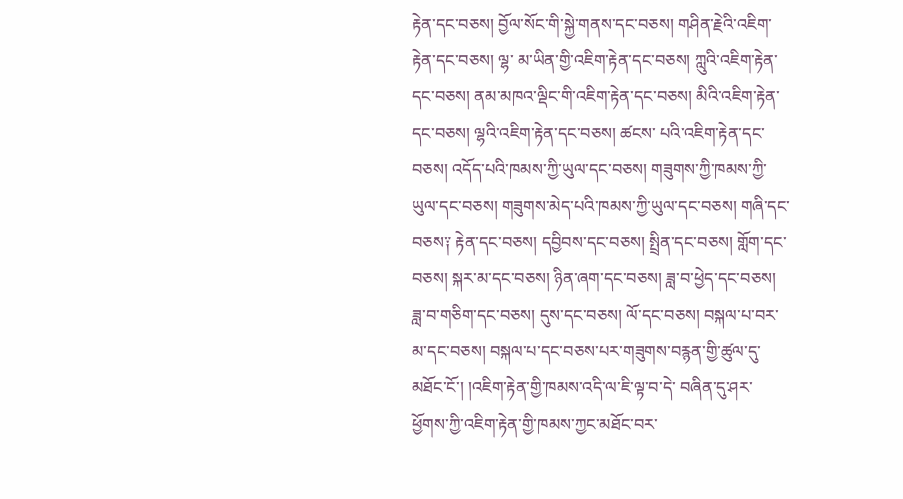རྟེན་དང་བཅས། བྱོལ་སོང་གི་སྐྱེ་གནས་དང་བཅས། གཤིན་རྗེའི་འཇིག་རྟེན་དང་བཅས། ལྷ་ མ་ཡིན་གྱི་འཇིག་རྟེན་དང་བཅས། ཀླུའི་འཇིག་རྟེན་དང་བཅས། ནམ་མཁའ་ལྡིང་གི་འཇིག་རྟེན་དང་བཅས། མིའི་འཇིག་རྟེན་དང་བཅས། ལྷའི་འཇིག་རྟེན་དང་བཅས། ཚངས་ པའི་འཇིག་རྟེན་དང་བཅས། འདོད་པའི་ཁམས་ཀྱི་ཡུལ་དང་བཅས། གཟུགས་ཀྱི་ཁམས་ཀྱི་ཡུལ་དང་བཅས། གཟུགས་མེད་པའི་ཁམས་ཀྱི་ཡུལ་དང་བཅས། གཞི་དང་ བཅས༑ རྟེན་དང་བཅས། དབྱིབས་དང་བཅས། སྤྲིན་དང་བཅས། གློག་དང་བཅས། སྐར་མ་དང་བཅས། ཉིན་ཞག་དང་བཅས། ཟླ་བ་ཕྱེད་དང་བཅས། ཟླ་བ་གཅིག་དང་བཅས། དུས་དང་བཅས། ལོ་དང་བཅས། བསྐལ་པ་བར་མ་དང་བཅས། བསྐལ་པ་དང་བཅས་པར་གཟུགས་བརྙན་གྱི་ཚུལ་དུ་མཐོང་ངོ་། །འཇིག་རྟེན་གྱི་ཁམས་འདི་ལ་ཇི་ལྟ་བ་དེ་ བཞིན་དུ་ཤར་ཕྱོགས་ཀྱི་འཇིག་རྟེན་གྱི་ཁམས་ཀྱང་མཐོང་བར་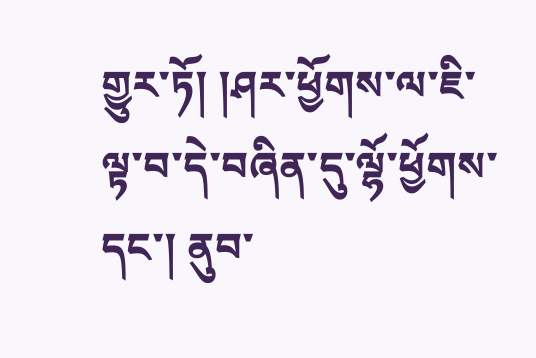གྱུར་ཏོ། །ཤར་ཕྱོགས་ལ་ཇི་ལྟ་བ་དེ་བཞིན་དུ་ལྷོ་ཕྱོགས་དང་། ནུབ་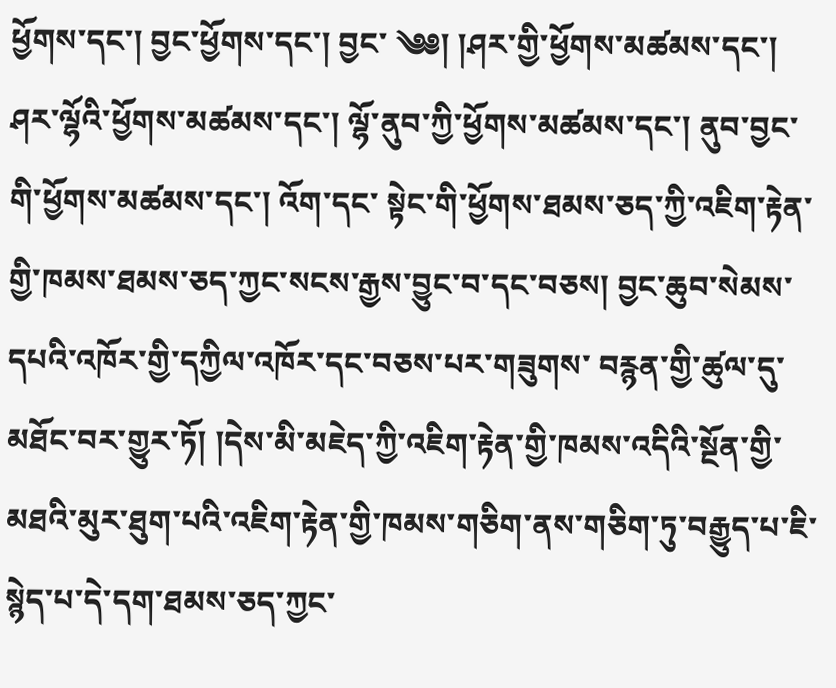ཕྱོགས་དང་། བྱང་ཕྱོགས་དང་། བྱང་ ༄༅། །ཤར་གྱི་ཕྱོགས་མཚམས་དང་། ཤར་ལྷོའི་ཕྱོགས་མཚམས་དང་། ལྷོ་ནུབ་ཀྱི་ཕྱོགས་མཚམས་དང་། ནུབ་བྱང་གི་ཕྱོགས་མཚམས་དང་། འོག་དང་ སྟེང་གི་ཕྱོགས་ཐམས་ཅད་ཀྱི་འཇིག་རྟེན་གྱི་ཁམས་ཐམས་ཅད་ཀྱང་སངས་རྒྱས་བྱུང་བ་དང་བཅས། བྱང་ཆུབ་སེམས་དཔའི་འཁོར་གྱི་དཀྱིལ་འཁོར་དང་བཅས་པར་གཟུགས་ བརྙན་གྱི་ཚུལ་དུ་མཐོང་བར་གྱུར་ཏོ། །དེས་མི་མཇེད་ཀྱི་འཇིག་རྟེན་གྱི་ཁམས་འདིའི་སྔོན་གྱི་མཐའི་མུར་ཐུག་པའི་འཇིག་རྟེན་གྱི་ཁམས་གཅིག་ནས་གཅིག་ཏུ་བརྒྱུད་པ་ཇི་ སྙེད་པ་དེ་དག་ཐམས་ཅད་ཀྱང་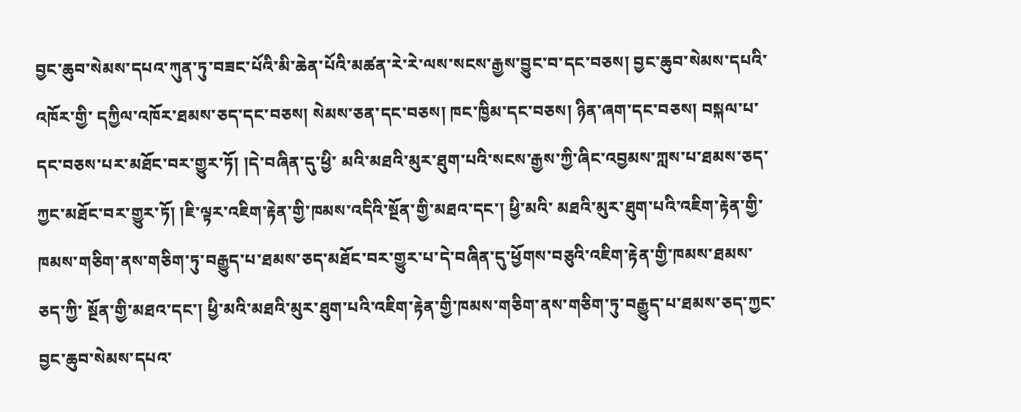བྱང་ཆུབ་སེམས་དཔའ་ཀུན་ཏུ་བཟང་པོའི་མི་ཆེན་པོའི་མཚན་རེ་རེ་ལས་སངས་རྒྱས་བྱུང་བ་དང་བཅས། བྱང་ཆུབ་སེམས་དཔའི་འཁོར་གྱི་ དཀྱིལ་འཁོར་ཐམས་ཅད་དང་བཅས། སེམས་ཅན་དང་བཅས། ཁང་ཁྱིམ་དང་བཅས། ཉིན་ཞག་དང་བཅས། བསྐལ་པ་དང་བཅས་པར་མཐོང་བར་གྱུར་ཏོ། །དེ་བཞིན་དུ་ཕྱི་ མའི་མཐའི་མུར་ཐུག་པའི་སངས་རྒྱས་ཀྱི་ཞིང་འབྱམས་ཀླས་པ་ཐམས་ཅད་ཀྱང་མཐོང་བར་གྱུར་ཏོ། །ཇི་ལྟར་འཇིག་རྟེན་གྱི་ཁམས་འདིའི་སྔོན་གྱི་མཐའ་དང་། ཕྱི་མའི་ མཐའི་མུར་ཐུག་པའི་འཇིག་རྟེན་གྱི་ཁམས་གཅིག་ནས་གཅིག་ཏུ་བརྒྱུད་པ་ཐམས་ཅད་མཐོང་བར་གྱུར་པ་དེ་བཞིན་དུ་ཕྱོགས་བཅུའི་འཇིག་རྟེན་གྱི་ཁམས་ཐམས་ཅད་ཀྱི་ སྔོན་གྱི་མཐའ་དང་། ཕྱི་མའི་མཐའི་མུར་ཐུག་པའི་འཇིག་རྟེན་གྱི་ཁམས་གཅིག་ནས་གཅིག་ཏུ་བརྒྱུད་པ་ཐམས་ཅད་ཀྱང་བྱང་ཆུབ་སེམས་དཔའ་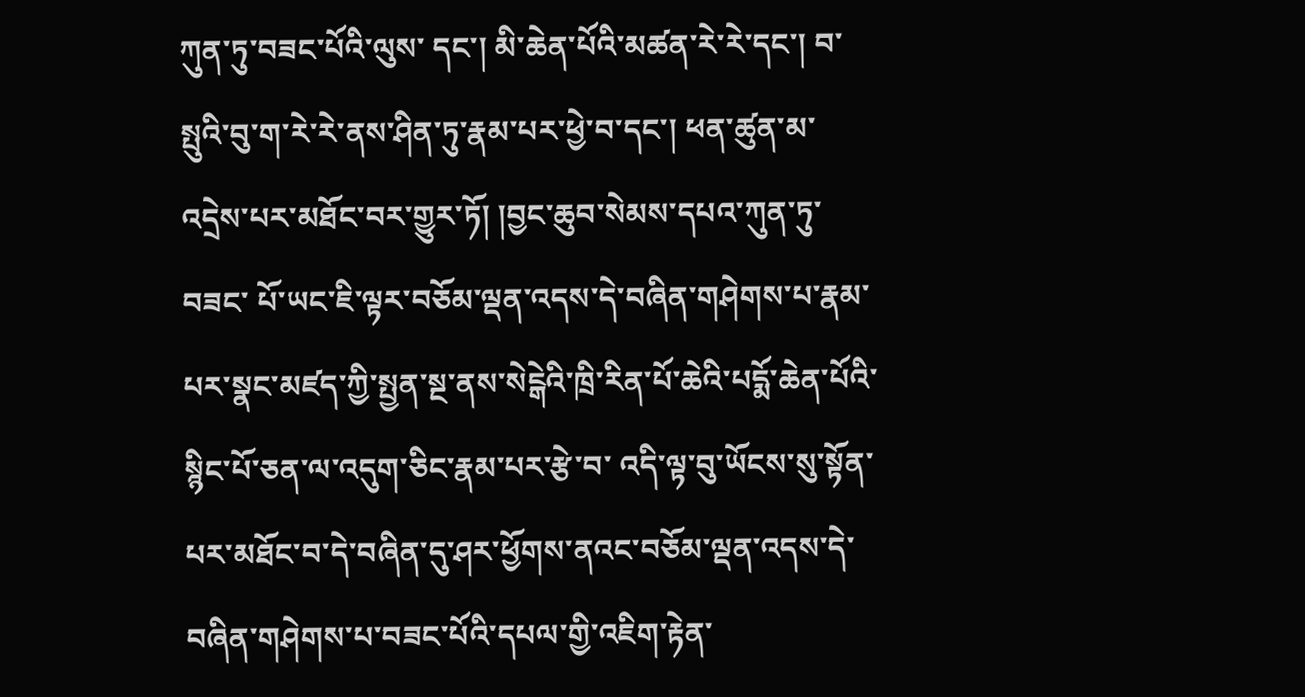ཀུན་ཏུ་བཟང་པོའི་ལུས་ དང་། མི་ཆེན་པོའི་མཚན་རེ་རེ་དང་། བ་སྤུའི་བུ་ག་རེ་རེ་ནས་ཤིན་ཏུ་རྣམ་པར་ཕྱེ་བ་དང་། ཕན་ཚུན་མ་འདྲེས་པར་མཐོང་བར་གྱུར་ཏོ། །བྱང་ཆུབ་སེམས་དཔའ་ཀུན་ཏུ་བཟང་ པོ་ཡང་ཇི་ལྟར་བཅོམ་ལྡན་འདས་དེ་བཞིན་གཤེགས་པ་རྣམ་པར་སྣང་མཛད་ཀྱི་སྤྱན་སྔ་ནས་སེངྒེའི་ཁྲི་རིན་པོ་ཆེའི་པདྨོ་ཆེན་པོའི་སྙིང་པོ་ཅན་ལ་འདུག་ཅིང་རྣམ་པར་རྩེ་བ་ འདི་ལྟ་བུ་ཡོངས་སུ་སྟོན་པར་མཐོང་བ་དེ་བཞིན་དུ་ཤར་ཕྱོགས་ནའང་བཅོམ་ལྡན་འདས་དེ་བཞིན་གཤེགས་པ་བཟང་པོའི་དཔལ་གྱི་འཇིག་རྟེན་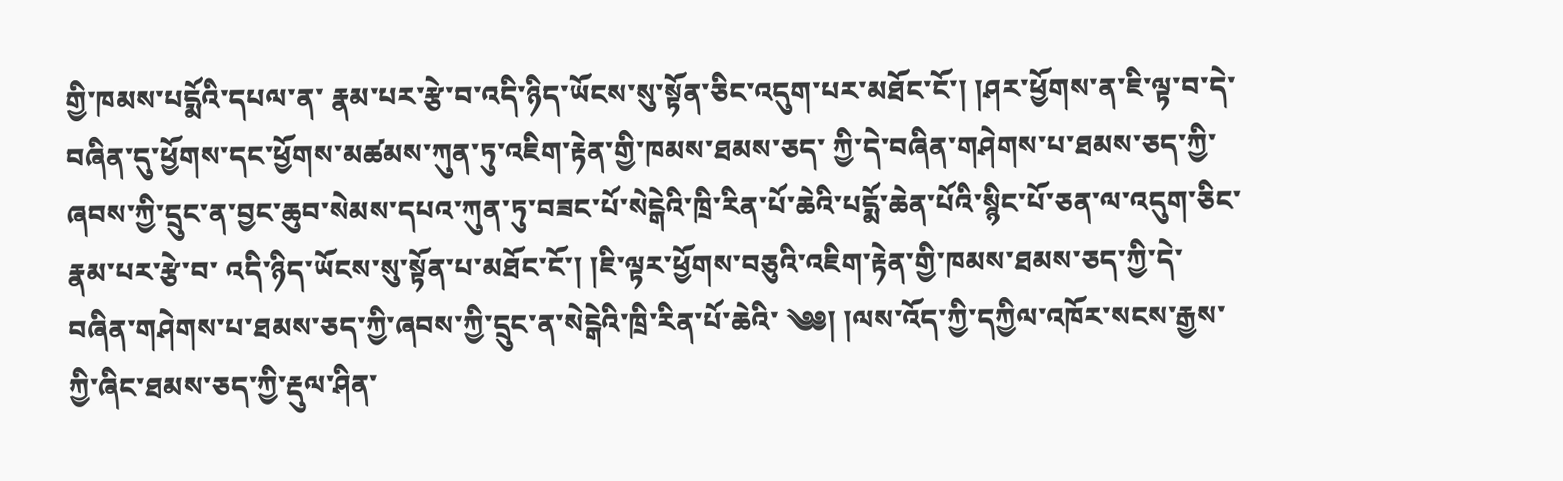གྱི་ཁམས་པདྨོའི་དཔལ་ན་ རྣམ་པར་རྩེ་བ་འདི་ཉིད་ཡོངས་སུ་སྟོན་ཅིང་འདུག་པར་མཐོང་ངོ་། །ཤར་ཕྱོགས་ན་ཇི་ལྟ་བ་དེ་བཞིན་དུ་ཕྱོགས་དང་ཕྱོགས་མཚམས་ཀུན་ཏུ་འཇིག་རྟེན་གྱི་ཁམས་ཐམས་ཅད་ ཀྱི་དེ་བཞིན་གཤེགས་པ་ཐམས་ཅད་ཀྱི་ཞབས་ཀྱི་དྲུང་ན་བྱང་ཆུབ་སེམས་དཔའ་ཀུན་ཏུ་བཟང་པོ་སེངྒེའི་ཁྲི་རིན་པོ་ཆེའི་པདྨོ་ཆེན་པོའི་སྙིང་པོ་ཅན་ལ་འདུག་ཅིང་རྣམ་པར་རྩེ་བ་ འདི་ཉིད་ཡོངས་སུ་སྟོན་པ་མཐོང་ངོ་། །ཇི་ལྟར་ཕྱོགས་བཅུའི་འཇིག་རྟེན་གྱི་ཁམས་ཐམས་ཅད་ཀྱི་དེ་བཞིན་གཤེགས་པ་ཐམས་ཅད་ཀྱི་ཞབས་ཀྱི་དྲུང་ན་སེངྒེའི་ཁྲི་རིན་པོ་ཆེའི་ ༄༅། །ལས་འོད་ཀྱི་དཀྱིལ་འཁོར་སངས་རྒྱས་ཀྱི་ཞིང་ཐམས་ཅད་ཀྱི་རྡུལ་ཤིན་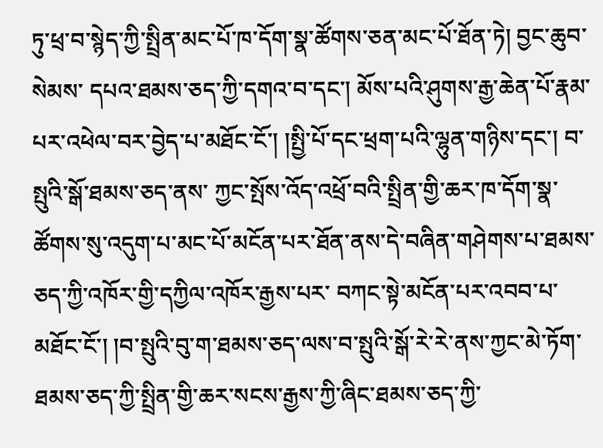ཏུ་ཕྲ་བ་སྙེད་ཀྱི་སྤྲིན་མང་པོ་ཁ་དོག་སྣ་ཚོགས་ཅན་མང་པོ་ཐོན་ཏེ། བྱང་ཆུབ་སེམས་ དཔའ་ཐམས་ཅད་ཀྱི་དགའ་བ་དང་། མོས་པའི་ཤུགས་རྒྱ་ཆེན་པོ་རྣམ་པར་འཕེལ་བར་བྱེད་པ་མཐོང་ངོ་། །སྤྱི་པོ་དང་ཕྲག་པའི་ལྷུན་གཉིས་དང་། བ་སྤུའི་སྒོ་ཐམས་ཅད་ནས་ ཀྱང་སྤོས་འོད་འཕྲོ་བའི་སྤྲིན་གྱི་ཆར་ཁ་དོག་སྣ་ཚོགས་སུ་འདུག་པ་མང་པོ་མངོན་པར་ཐོན་ནས་དེ་བཞིན་གཤེགས་པ་ཐམས་ཅད་ཀྱི་འཁོར་གྱི་དཀྱིལ་འཁོར་རྒྱས་པར་ བཀང་སྟེ་མངོན་པར་འབབ་པ་མཐོང་ངོ་། །བ་སྤུའི་བུ་ག་ཐམས་ཅད་ལས་བ་སྤུའི་སྒོ་རེ་རེ་ནས་ཀྱང་མེ་ཏོག་ཐམས་ཅད་ཀྱི་སྤྲིན་གྱི་ཆར་སངས་རྒྱས་ཀྱི་ཞིང་ཐམས་ཅད་ཀྱི་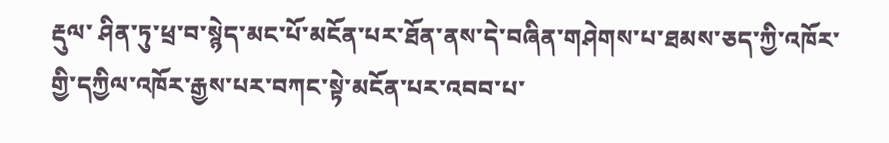རྡུལ་ ཤིན་ཏུ་ཕྲ་བ་སྙེད་མང་པོ་མངོན་པར་ཐོན་ནས་དེ་བཞིན་གཤེགས་པ་ཐམས་ཅད་ཀྱི་འཁོར་གྱི་དཀྱིལ་འཁོར་རྒྱས་པར་བཀང་སྟེ་མངོན་པར་འབབ་པ་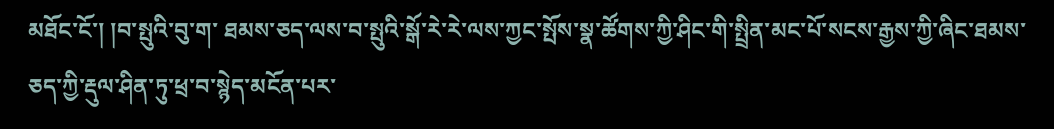མཐོང་ངོ་། །བ་སྤུའི་བུ་ག་ ཐམས་ཅད་ལས་བ་སྤུའི་སྒོ་རེ་རེ་ལས་ཀྱང་སྤོས་སྣ་ཚོགས་ཀྱི་ཤིང་གི་སྤྲིན་མང་པོ་སངས་རྒྱས་ཀྱི་ཞིང་ཐམས་ཅད་ཀྱི་རྡུལ་ཤིན་ཏུ་ཕྲ་བ་སྙེད་མངོན་པར་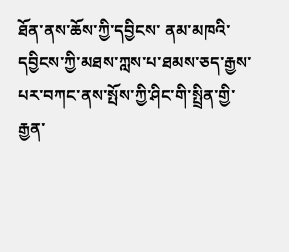ཐོན་ནས་ཆོས་ཀྱི་དབྱིངས་ ནམ་མཁའི་དབྱིངས་ཀྱི་མཐས་ཀླས་པ་ཐམས་ཅད་རྒྱས་པར་བཀང་ནས་སྤོས་ཀྱི་ཤིང་གི་སྤྲིན་གྱི་རྒྱན་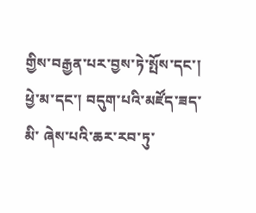གྱིས་བརྒྱན་པར་བྱས་ཏེ་སྤོས་དང་། ཕྱེ་མ་དང་། བདུག་པའི་མཛོད་ཟད་མི་ ཞེས་པའི་ཆར་རབ་ཏུ་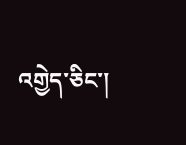འགྱེད་ཅིང་།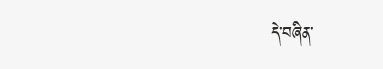དེ་བཞིན་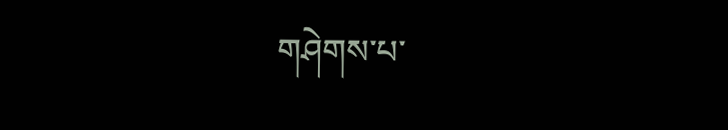གཤེགས་པ་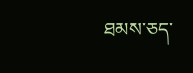ཐམས་ཅད་